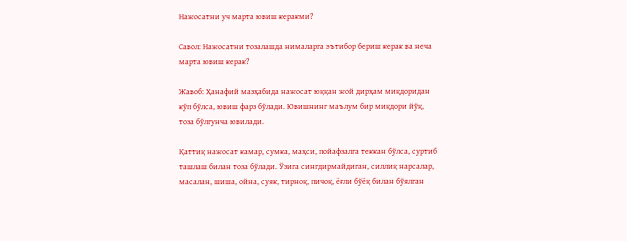Нажосатни уч марта ювиш керакми?

Савол: Нажосатни тозалашда нималарга эътибор бериш керак ва неча марта ювиш керак?

Жавоб: Ҳанафий мазҳабида нажосат юққан жой дирҳам миқдоридан кўп бўлса, ювиш фарз бўлади. Ювишнинг маълум бир миқдори йўқ, тоза бўлгунча ювилади.

Қаттиқ нажосат камар, сумка, маҳси, пойафзалга теккан бўлса, суртиб ташлаш билан тоза бўлади. Ўзига сингдирмайдиган, силлиқ нарсалар, масалан, шиша, ойна, суяк, тирноқ, пичоқ, ёғли бўёқ билан бўялган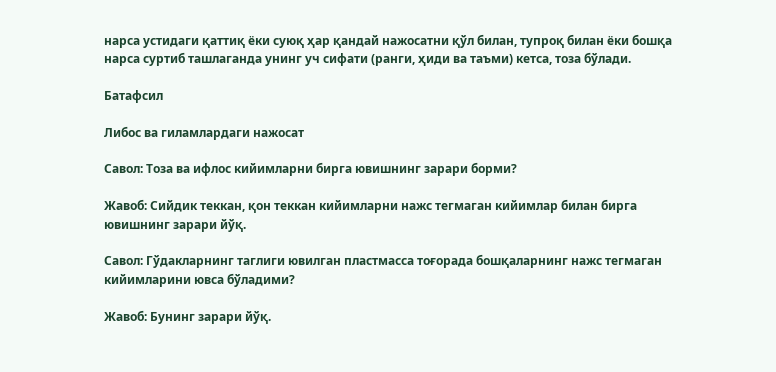нарса устидаги қаттиқ ёки суюқ ҳар қандай нажосатни қўл билан, тупроқ билан ёки бошқа нарса суртиб ташлаганда унинг уч сифати (ранги, ҳиди ва таъми) кетса, тоза бўлади.

Батафсил

Либос ва гиламлардаги нажосат

Савол: Тоза ва ифлос кийимларни бирга ювишнинг зарари борми?

Жавоб: Сийдик теккан, қон теккан кийимларни нажс тегмаган кийимлар билан бирга ювишнинг зарари йўқ.

Савол: Гўдакларнинг таглиги ювилган пластмасса тоғорада бошқаларнинг нажс тегмаган кийимларини ювса бўладими?

Жавоб: Бунинг зарари йўқ.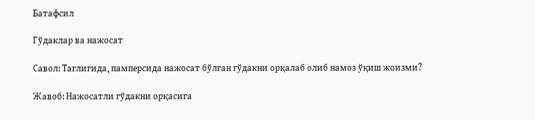Батафсил

Гўдаклар ва нажосат

Савол: Таглигида, памперсида нажосат бўлган гўдакни орқалаб олиб намоз ўқиш жоизми?

Жавоб: Нажосатли гўдакни орқасига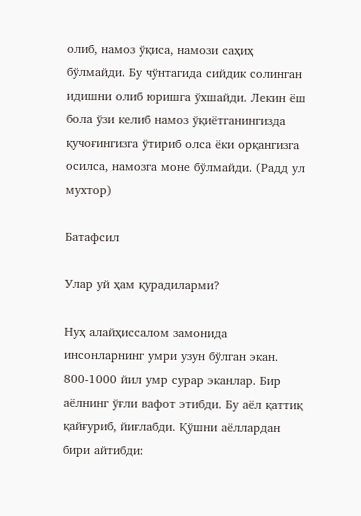олиб, намоз ўқиса, намози саҳиҳ бўлмайди. Бу чўнтагида сийдик солинган идишни олиб юришга ўхшайди. Лекин ёш бола ўзи келиб намоз ўқиётганингизда қучоғингизга ўтириб олса ёки орқангизга осилса, намозга моне бўлмайди. (Радд ул мухтор)

Батафсил

Улар уй ҳам қурадиларми?

Нуҳ алайҳиссалом замонида инсонларнинг умри узун бўлган экан. 800-1000 йил умр сурар эканлар. Бир аёлнинг ўғли вафот этибди. Бу аёл қаттиқ қайғуриб, йиғлабди. Қўшни аёллардан бири айтибди: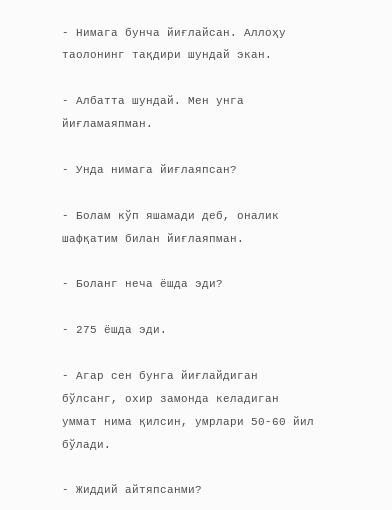- Нимага бунча йиғлайсан. Аллоҳу таолонинг тақдири шундай экан.

- Албатта шундай. Мен унга йиғламаяпман.

- Унда нимага йиғлаяпсан?

- Болам кўп яшамади деб, оналик шафқатим билан йиғлаяпман.

- Боланг неча ёшда эди?

- 275 ёшда эди.

- Агар сен бунга йиғлайдиган бўлсанг, охир замонда келадиган уммат нима қилсин, умрлари 50-60 йил бўлади.

- Жиддий айтяпсанми?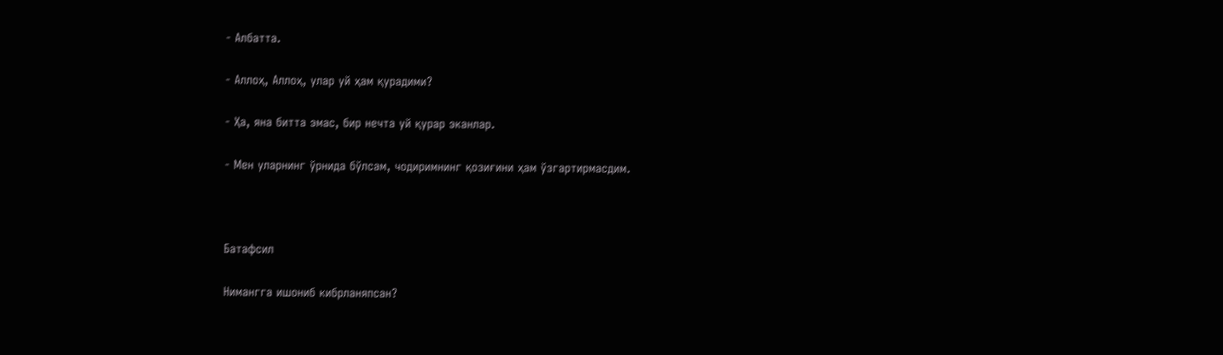- Албатта.

- Аллоҳ, Аллоҳ, улар уй ҳам қурадими?

- Ҳа, яна битта эмас, бир нечта уй қурар эканлар.

- Мен уларнинг ўрнида бўлсам, чодиримнинг қозиғини ҳам ўзгартирмасдим.



Батафсил

Нимангга ишониб кибрланяпсан?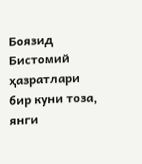Боязид Бистомий ҳазратлари бир куни тоза, янги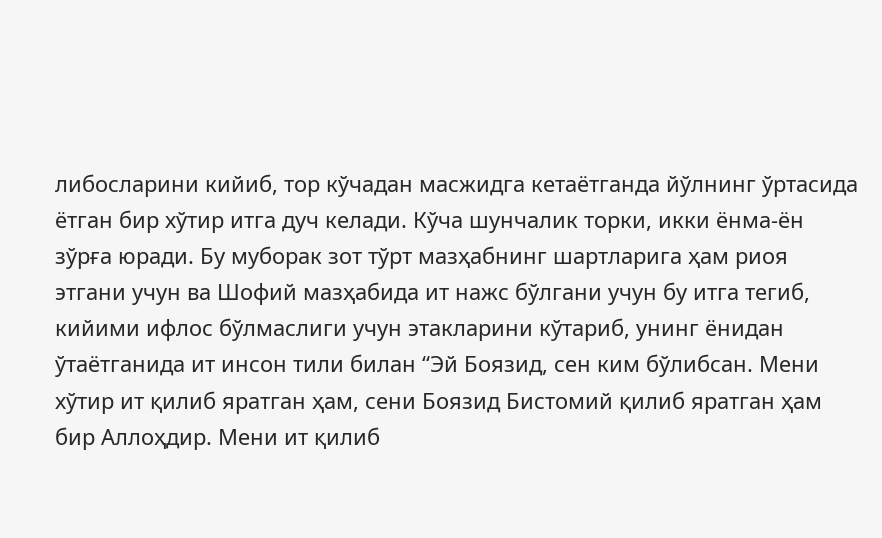либосларини кийиб, тор кўчадан масжидга кетаётганда йўлнинг ўртасида ётган бир хўтир итга дуч келади. Кўча шунчалик торки, икки ёнма-ён зўрға юради. Бу муборак зот тўрт мазҳабнинг шартларига ҳам риоя этгани учун ва Шофий мазҳабида ит нажс бўлгани учун бу итга тегиб, кийими ифлос бўлмаслиги учун этакларини кўтариб, унинг ёнидан ўтаётганида ит инсон тили билан “Эй Боязид, сен ким бўлибсан. Мени хўтир ит қилиб яратган ҳам, сени Боязид Бистомий қилиб яратган ҳам бир Аллоҳдир. Мени ит қилиб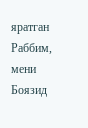яратган Раббим, мени Боязид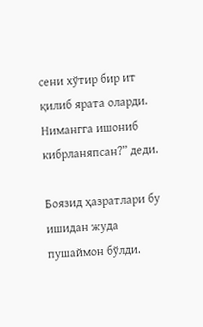сени хўтир бир ит қилиб ярата оларди. Нимангга ишониб кибрланяпсан?” деди.

Боязид ҳазратлари бу ишидан жуда пушаймон бўлди.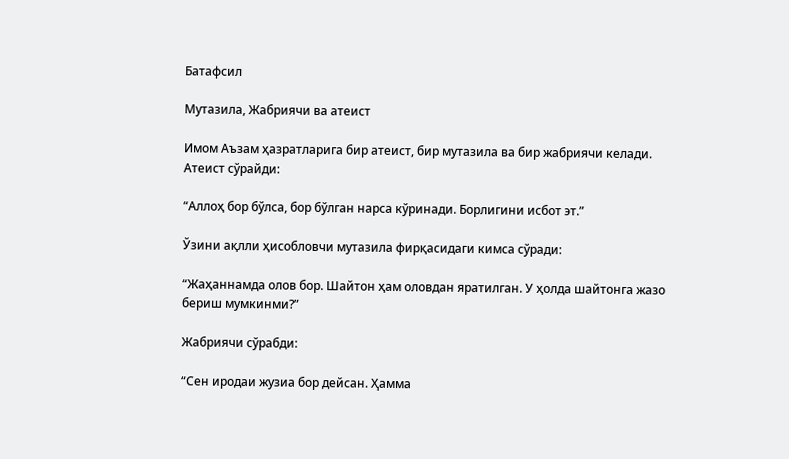Батафсил

Мутазила, Жабриячи ва атеист

Имом Аъзам ҳазратларига бир атеист, бир мутазила ва бир жабриячи келади. Атеист сўрайди:

“Аллоҳ бор бўлса, бор бўлган нарса кўринади. Борлигини исбот эт.”

Ўзини ақлли ҳисобловчи мутазила фирқасидаги кимса сўради:

“Жаҳаннамда олов бор. Шайтон ҳам оловдан яратилган. У ҳолда шайтонга жазо бериш мумкинми?”

Жабриячи сўрабди:

“Сен иродаи жузиа бор дейсан. Ҳамма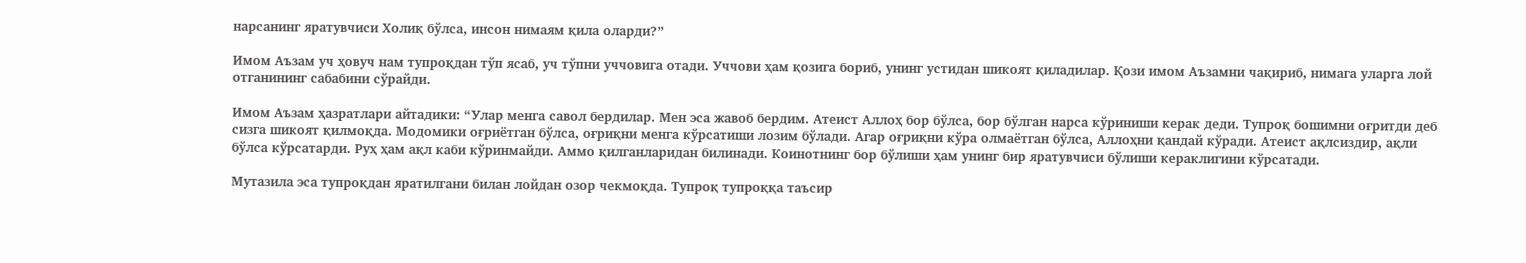нарсанинг яратувчиси Холиқ бўлса, инсон нимаям қила оларди?”

Имом Аъзам уч ҳовуч нам тупроқдан тўп ясаб, уч тўпни уччовига отади. Уччови ҳам қозига бориб, унинг устидан шикоят қиладилар. Қози имом Аъзамни чақириб, нимага уларга лой отганининг сабабини сўрайди.

Имом Аъзам ҳазратлари айтадики: “Улар менга савол бердилар. Мен эса жавоб бердим. Атеист Аллоҳ бор бўлса, бор бўлган нарса кўриниши керак деди. Тупроқ бошимни оғритди деб сизга шикоят қилмоқда. Модомики оғриётган бўлса, оғриқни менга кўрсатиши лозим бўлади. Агар оғриқни кўра олмаётган бўлса, Аллоҳни қандай кўради. Атеист ақлсиздир, ақли бўлса кўрсатарди. Руҳ ҳам ақл каби кўринмайди. Аммо қилганларидан билинади. Коинотнинг бор бўлиши ҳам унинг бир яратувчиси бўлиши кераклигини кўрсатади.

Мутазила эса тупроқдан яратилгани билан лойдан озор чекмоқда. Тупроқ тупроққа таъсир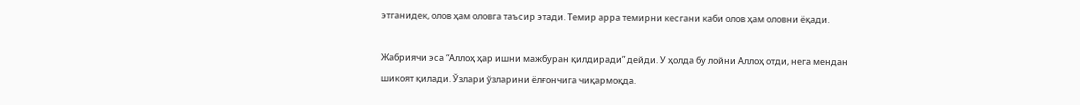этганидек, олов ҳам оловга таъсир этади. Темир арра темирни кесгани каби олов ҳам оловни ёқади.

Жабриячи эса “Аллоҳ ҳар ишни мажбуран қилдиради” дейди. У ҳолда бу лойни Аллоҳ отди, нега мендан шикоят қилади. Ўзлари ўзларини ёлғончига чиқармоқда.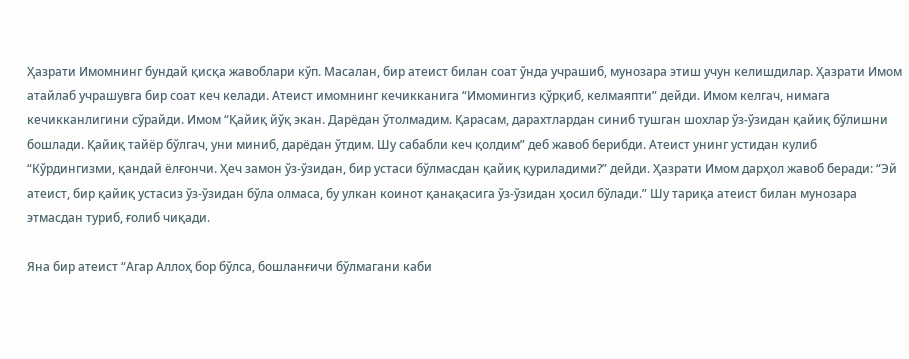Ҳазрати Имомнинг бундай қисқа жавоблари кўп. Масалан, бир атеист билан соат ўнда учрашиб, мунозара этиш учун келишдилар. Ҳазрати Имом атайлаб учрашувга бир соат кеч келади. Атеист имомнинг кечикканига “Имомингиз қўрқиб, келмаяпти” дейди. Имом келгач, нимага кечикканлигини сўрайди. Имом “Қайиқ йўқ экан. Дарёдан ўтолмадим. Қарасам, дарахтлардан синиб тушган шохлар ўз-ўзидан қайиқ бўлишни бошлади. Қайиқ тайёр бўлгач, уни миниб, дарёдан ўтдим. Шу сабабли кеч қолдим” деб жавоб берибди. Атеист унинг устидан кулиб “Кўрдингизми, қандай ёлғончи. Ҳеч замон ўз-ўзидан, бир устаси бўлмасдан қайиқ қуриладими?” дейди. Ҳазрати Имом дарҳол жавоб беради: “Эй атеист, бир қайиқ устасиз ўз-ўзидан бўла олмаса, бу улкан коинот қанақасига ўз-ўзидан ҳосил бўлади.” Шу тариқа атеист билан мунозара этмасдан туриб, ғолиб чиқади.

Яна бир атеист “Агар Аллоҳ бор бўлса, бошланғичи бўлмагани каби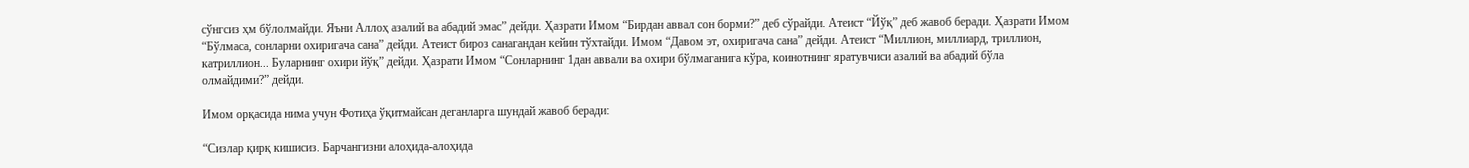сўнгсиз ҳм бўлолмайди. Яъни Аллоҳ азалий ва абадий эмас” дейди. Ҳазрати Имом “Бирдан аввал сон борми?” деб сўрайди. Атеист “Йўқ” деб жавоб беради. Ҳазрати Имом “Бўлмаса, сонларни охиригача сана” дейди. Атеист бироз санагандан кейин тўхтайди. Имом “Давом эт, охиригача сана” дейди. Атеист “Миллион, миллиард, триллион, катриллион... Буларнинг охири йўқ” дейди. Ҳазрати Имом “Сонларнинг 1дан аввали ва охири бўлмаганига кўра, коинотнинг яратувчиси азалий ва абадий бўла олмайдими?” дейди.

Имом орқасида нима учун Фотиҳа ўқитмайсан деганларга шундай жавоб беради:

“Сизлар қирқ кишисиз. Барчангизни алоҳида-алоҳида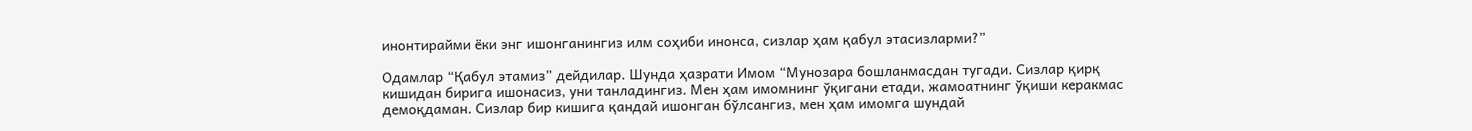инонтирайми ёки энг ишонганингиз илм соҳиби инонса, сизлар ҳам қабул этасизларми?”

Одамлар “Қабул этамиз” дейдилар. Шунда ҳазрати Имом “Мунозара бошланмасдан тугади. Сизлар қирқ кишидан бирига ишонасиз, уни танладингиз. Мен ҳам имомнинг ўқигани етади, жамоатнинг ўқиши керакмас демоқдаман. Сизлар бир кишига қандай ишонган бўлсангиз, мен ҳам имомга шундай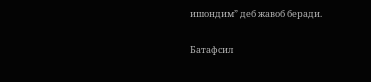ишондим” деб жавоб беради.

Батафсил